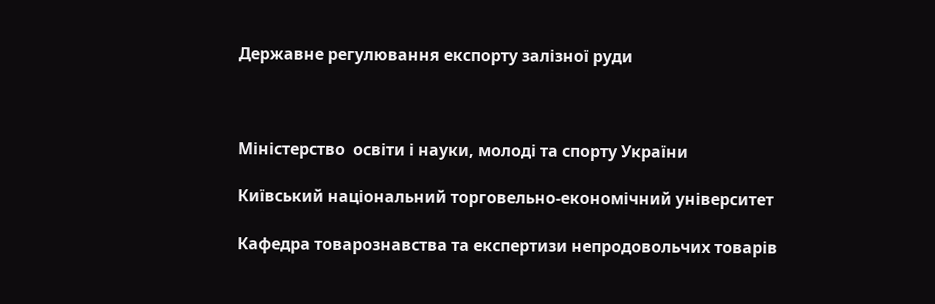Державне регулювання експорту залізної руди



Міністерство  освіти і науки, молоді та спорту України

Київський національний торговельно-економічний університет

Кафедра товарознавства та експертизи непродовольчих товарів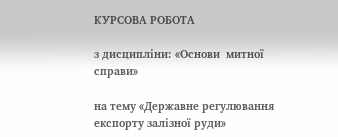КУРСОВА РОБОТА

з дисципліни: «Основи  митної справи»

на тему «Державне регулювання експорту залізної руди»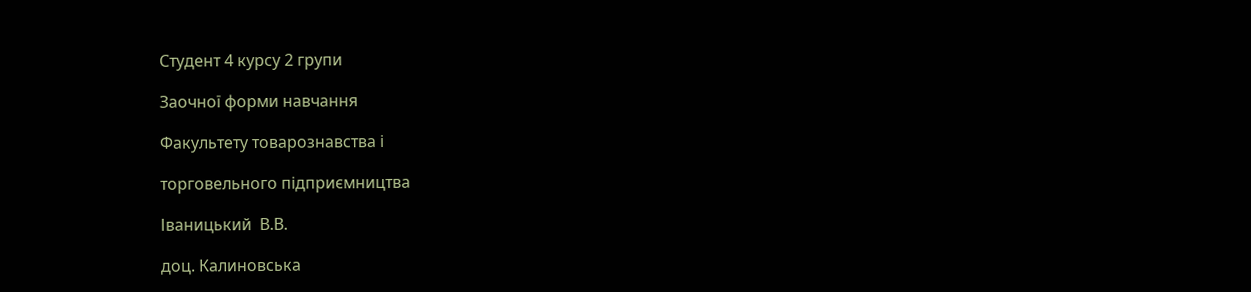Студент 4 курсу 2 групи

Заочної форми навчання

Факультету товарознавства і

торговельного підприємництва

Іваницький  В.В.

доц. Калиновська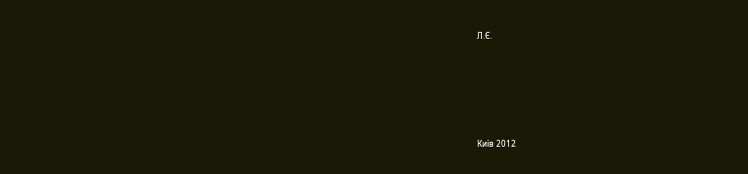Л.Є.











Київ 2012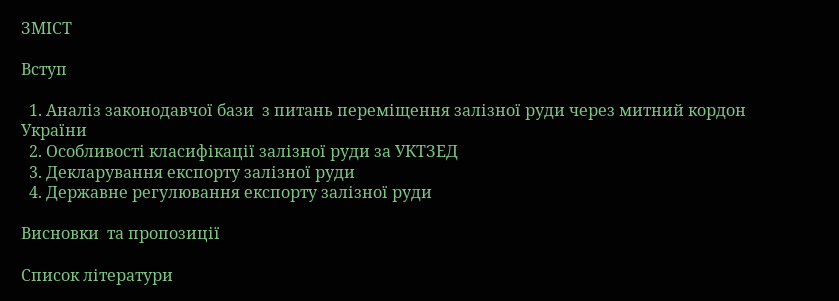ЗМІСТ

Вступ

  1. Аналіз законодавчої бази  з питань переміщення залізної руди через митний кордон України
  2. Особливості класифікації залізної руди за УКТЗЕД
  3. Декларування експорту залізної руди
  4. Державне регулювання експорту залізної руди

Висновки  та пропозиції

Список літератури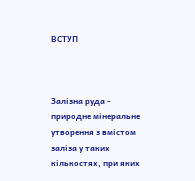ВСТУП



Залізна руда - природне мінеральне утворення з вмістом заліза у таких кількостях, при яких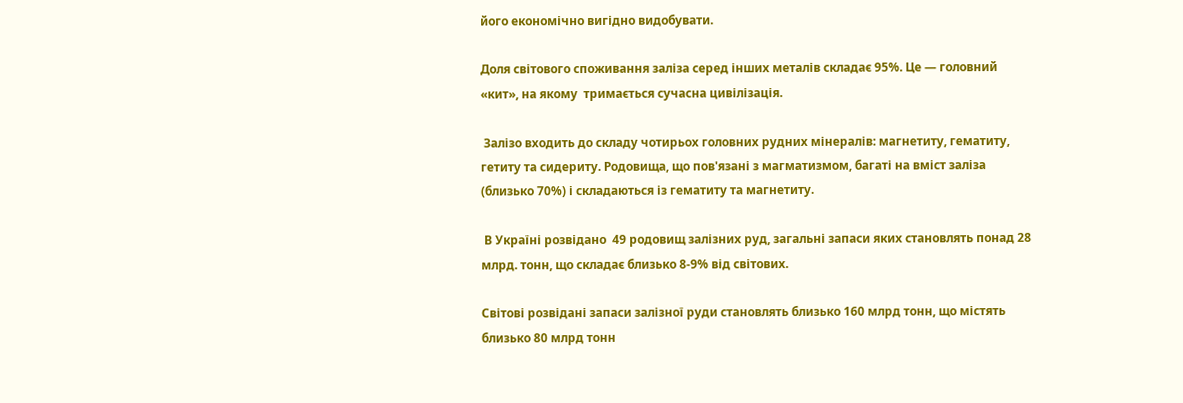його економічно вигідно видобувати.

Доля світового споживання заліза серед інших металів складає 95%. Це — головний «кит», на якому  тримається сучасна цивілізація.

 Залізо входить до складу чотирьох головних рудних мінералів: магнетиту, гематиту, гетиту та сидериту. Родовища, що пов'язані з магматизмом, багаті на вміст заліза (близько 70%) і складаються із гематиту та магнетиту.

 В Україні розвідано  49 родовищ залізних руд, загальні запаси яких становлять понад 28 млрд. тонн, що складає близько 8-9% від світових.

Світові розвідані запаси залізної руди становлять близько 160 млрд тонн, що містять близько 80 млрд тонн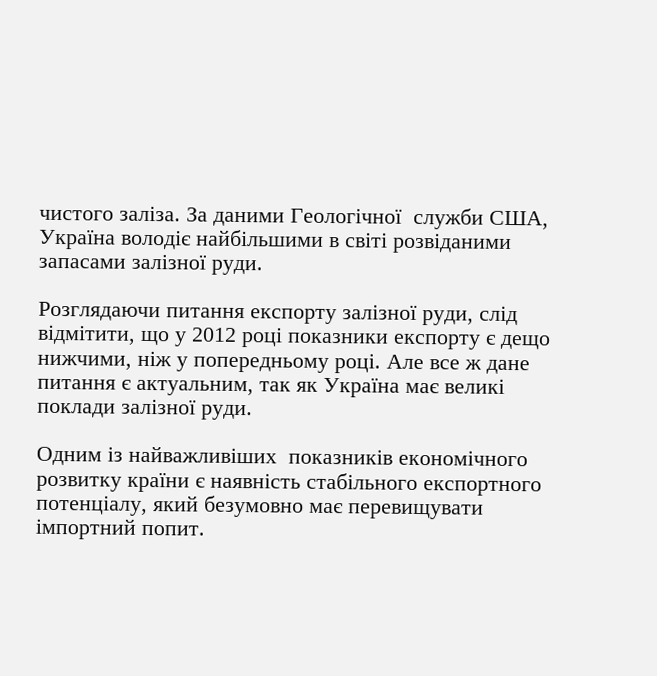чистого заліза. За даними Геологічної  служби США, Україна володіє найбільшими в світі розвіданими запасами залізної руди.

Розглядаючи питання експорту залізної руди, слід відмітити, що у 2012 році показники експорту є дещо нижчими, ніж у попередньому році. Але все ж дане питання є актуальним, так як Україна має великі поклади залізної руди.

Одним із найважливіших  показників економічного розвитку країни є наявність стабільного експортного  потенціалу, який безумовно має перевищувати імпортний попит.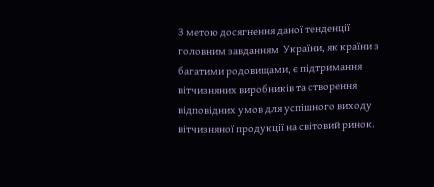З метою досягнення даної тенденції головним завданням  України, як країни з багатими родовищами, є підтримання вітчизняних виробників та створення відповідних умов для успішного виходу вітчизняної продукції на світовий ринок.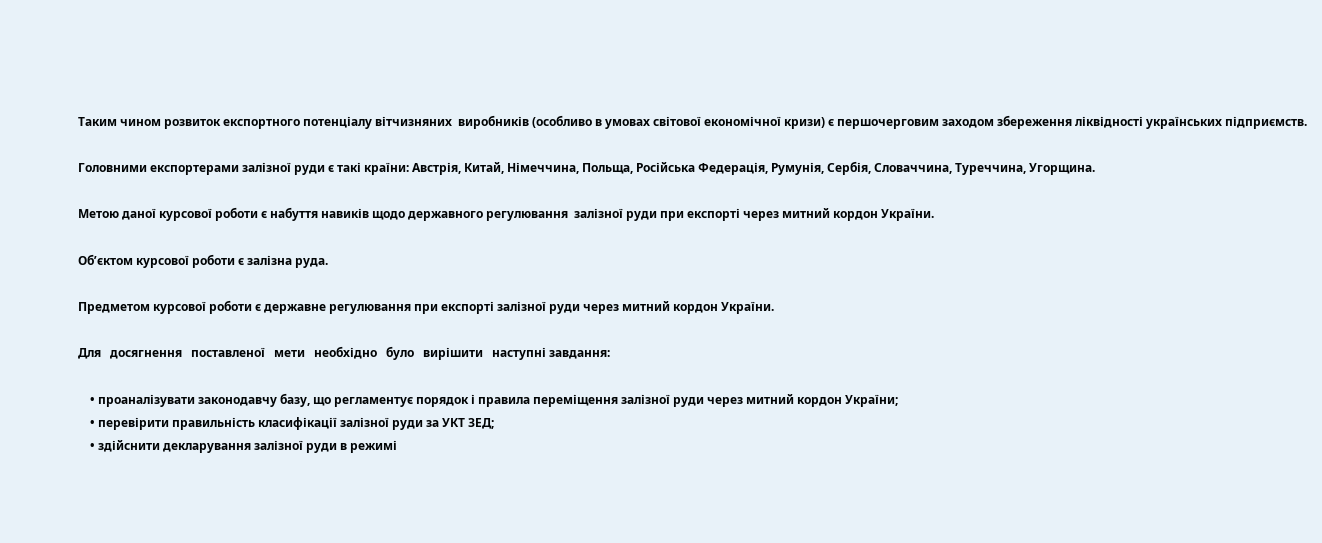Таким чином розвиток експортного потенціалу вітчизняних  виробників (особливо в умовах світової економічної кризи) є першочерговим заходом збереження ліквідності українських підприємств.

Головними експортерами залізної руди є такі країни: Австрія, Китай, Німеччина, Польща, Російська Федерація, Румунія, Сербія, Словаччина, Туреччина, Угорщина.

Метою даної курсової роботи є набуття навиків щодо державного регулювання  залізної руди при експорті через митний кордон України.

Об’єктом курсової роботи є залізна руда.

Предметом курсової роботи є державне регулювання при експорті залізної руди через митний кордон України.

Для   досягнення   поставленої   мети   необхідно   було   вирішити   наступні завдання:

    • проаналізувати законодавчу базу, що регламентує порядок і правила переміщення залізної руди через митний кордон України;
    • перевірити правильність класифікації залізної руди за УКТ ЗЕД;
    • здійснити декларування залізної руди в режимі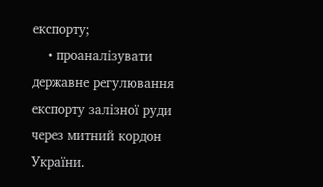експорту;
    • проаналізувати державне регулювання експорту залізної руди через митний кордон України.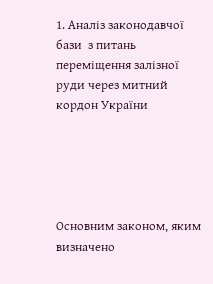1. Аналіз законодавчої бази  з питань переміщення залізної руди через митний кордон України





Основним законом, яким визначено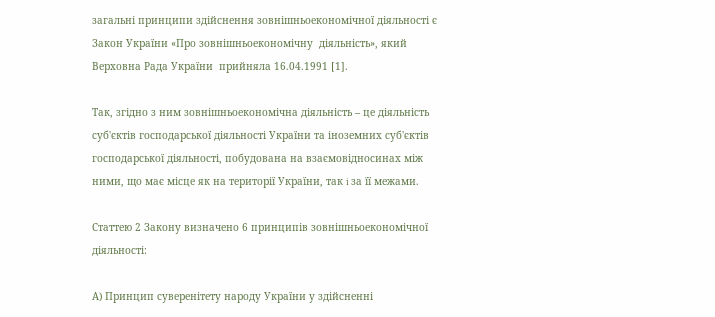загальні принципи здійснення зовнішньоекономічної діяльності є  Закон України «Про зовнiшньоекономiчну  дiяльнiсть», який Верховна Рада України  прийняла 16.04.1991 [1].

Так, згідно з ним зовнiшньоекономiчна дiяльнiсть – це дiяльнiсть суб'єктiв господарської дiяльностi України та iноземних суб'єктiв господарської дiяльностi, побудована на взаємовiдносинах мiж ними, що має мiсце як на територiї України, так i за її межами.

Статтею 2 Закону визначено 6 принципів зовнiшньоекономiчної дiяльностi:

А) Принцип суверенiтету народу України у здiйсненнi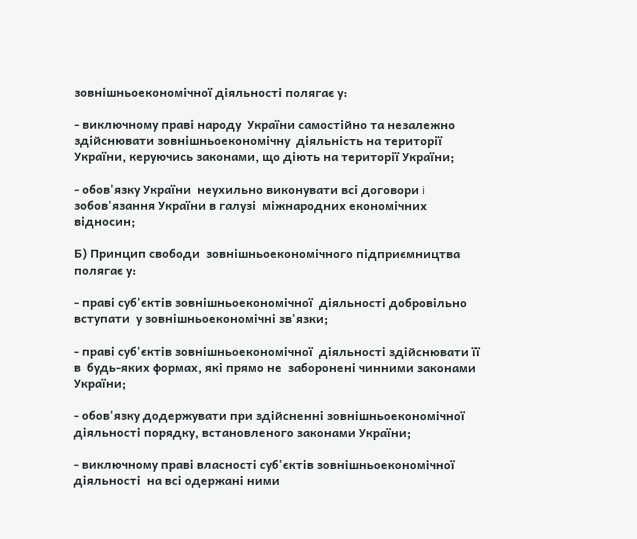зовнiшньоекономiчної дiяльностi полягає у:

- виключному правi народу  України самостiйно та незалежно  здiйснювати зовнiшньоекономiчну  дiяльнiсть на територiї України, керуючись законами, що дiють на територiї України;

- обов'язку України  неухильно виконувати всi договори i зобов'язання України в галузi  мiжнародних економiчних вiдносин;

Б) Принцип свободи  зовнiшньоекономiчного пiдприємництва полягає у:

- правi суб'єктiв зовнiшньоекономiчної  дiяльностi добровiльно вступати  у зовнiшньоекономiчнi зв'язки;

- правi суб'єктiв зовнiшньоекономiчної  дiяльностi здiйснювати її в  будь-яких формах, якi прямо не  забороненi чинними законами України;

- обов'язку додержувати при здiйсненнi зовнiшньоекономiчної дiяльностi порядку, встановленого законами України;

- виключному правi власностi суб'єктiв зовнiшньоекономiчної дiяльностi  на всi одержанi ними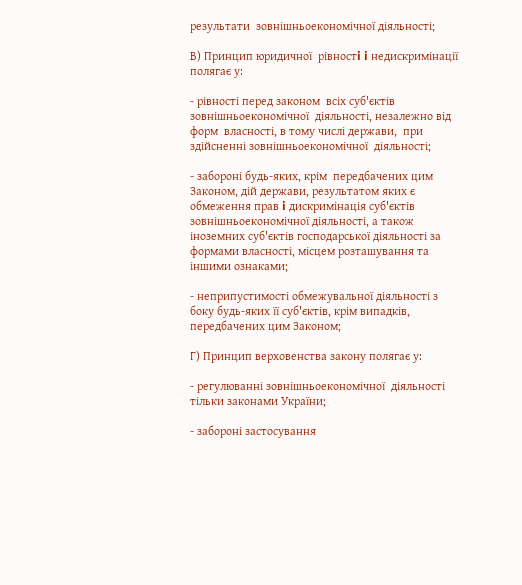результати  зовнiшньоекономiчної дiяльностi;

В) Принцип юридичної  рiвностi i недискримiнацiї полягає у:

- рiвностi перед законом  всiх суб'єктiв зовнiшньоекономiчної  дiяльностi, незалежно вiд форм  власностi, в тому числi держави,  при здiйсненнi зовнiшньоекономiчної  дiяльностi;

- заборонi будь-яких, крiм  передбачених цим Законом, дiй держави, результатом яких є обмеження прав i дискримiнацiя суб'єктiв зовнiшньоекономiчної дiяльностi, а також iноземних суб'єктiв господарської дiяльностi за формами власностi, мiсцем розташування та iншими ознаками;

- неприпустимостi обмежувальної дiяльностi з боку будь-яких її суб'єктiв, крiм випадкiв, передбачених цим Законом;

Г) Принцип верховенства закону полягає у:

- регулюваннi зовнiшньоекономiчної  дiяльностi тiльки законами України;

- заборонi застосування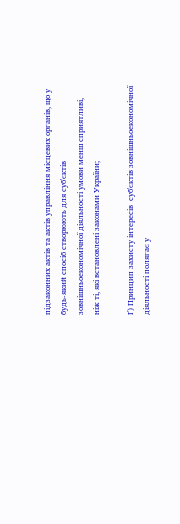пiдзаконних актiв та актiв управлiння мiсцевих органiв, що у будь-який спосiб створюють для суб'єктiв зовнiшньоекономiчної дiяльностi умови менш сприятливi, нiж тi, якi встановленi законами України;

Ґ) Принцип захисту iнтересiв  суб'єктiв зовнiшньоекономiчної дiяльностi полягає у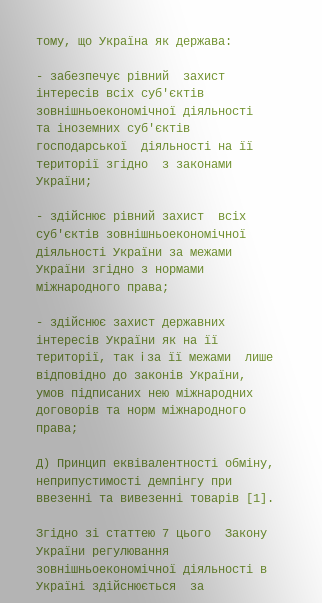тому, що Україна як держава:

- забезпечує рiвний  захист iнтересiв всiх суб'єктiв  зовнiшньоекономiчної дiяльностi  та iноземних суб'єктiв господарської  дiяльностi на її територiї згiдно  з законами України;

- здiйснює рiвний захист  всiх суб'єктiв зовнiшньоекономiчної дiяльностi України за межами України згiдно з нормами мiжнародного права;

- здiйснює захист державних  iнтересiв України як на її  територiї, так i за її межами  лише вiдповiдно до законiв України,  умов пiдписаних нею мiжнародних  договорiв та норм мiжнародного права;

Д) Принцип еквiвалентностi обмiну, неприпустимостi демпiнгу при  ввезеннi та вивезеннi товарiв [1].

Згідно зі статтею 7 цього  Закону України регулювання зовнiшньоекономiчної дiяльностi в Українi здiйснюється  за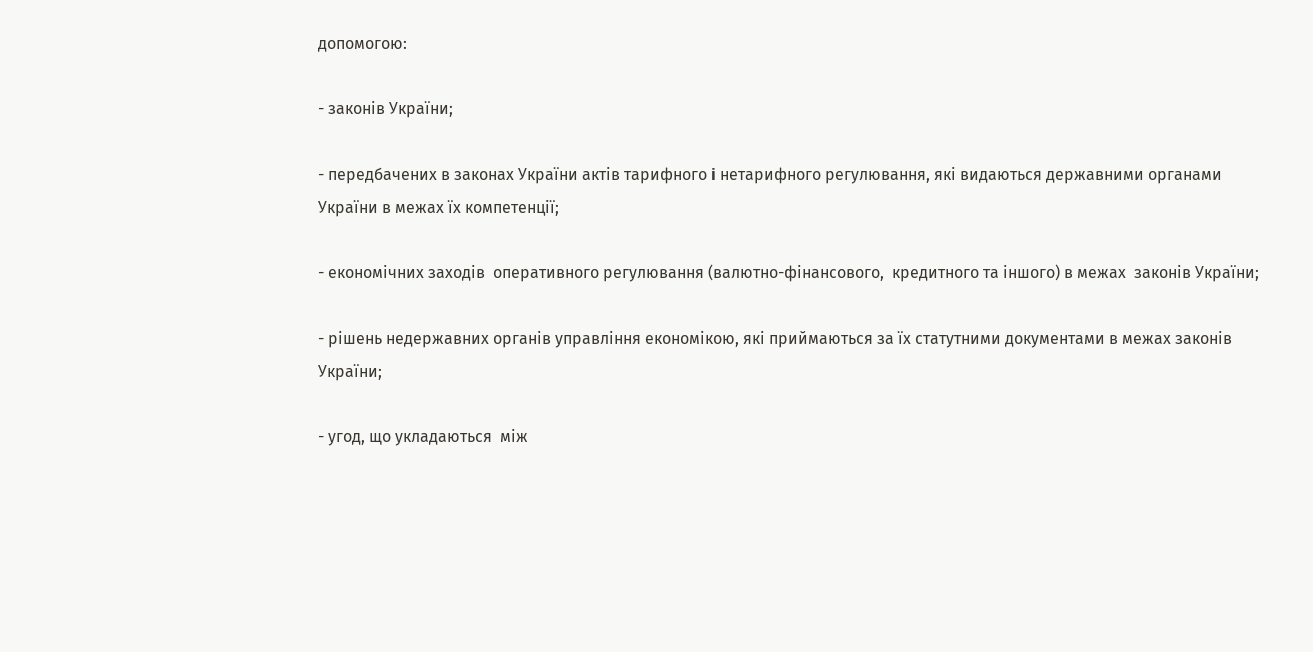допомогою:

- законiв України;

- передбачених в законах України актiв тарифного i нетарифного регулювання, якi видаються державними органами України в межах їх компетенцiї;

- економiчних заходiв  оперативного регулювання (валютно-фiнансового,  кредитного та iншого) в межах  законiв України;

- рiшень недержавних органiв управлiння економiкою, якi приймаються за їх статутними документами в межах законiв України;

- угод, що укладаються  мiж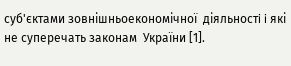суб'єктами зовнiшньоекономiчної  дiяльностi i якi не суперечать законам  України [1].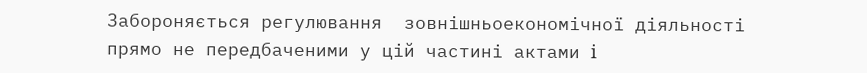Забороняється регулювання  зовнiшньоекономiчної дiяльностi прямо не передбаченими у цiй частинi актами i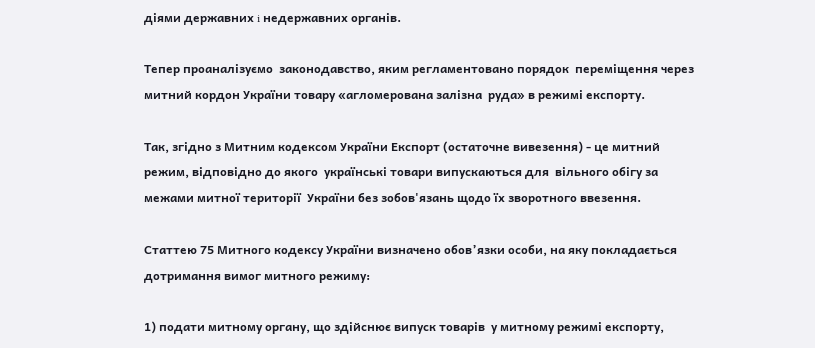дiями державних i недержавних органiв.

Тепер проаналізуємо  законодавство, яким регламентовано порядок  переміщення через митний кордон України товару «агломерована залізна  руда» в режимі експорту.

Так, згідно з Митним кодексом України Експорт (остаточне вивезення) - це митний режим, вiдповiдно до якого  українськi товари випускаються для  вiльного обiгу за межами митної територiї  України без зобов'язань щодо їх зворотного ввезення.

Статтею 75 Митного кодексу України визначено обов’язки особи, на яку покладається дотримання вимог митного режиму:

1) подати митному органу, що здiйснює випуск товарiв  у митному режимi експорту,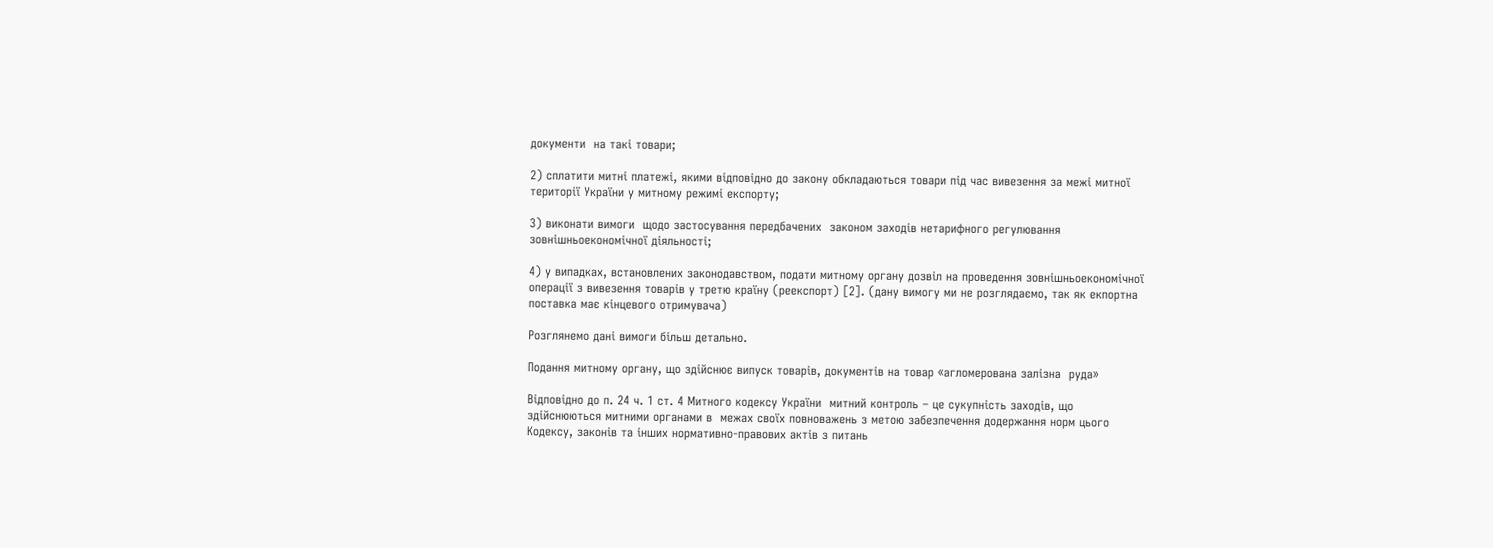документи  на такi товари;

2) сплатити митнi платежi, якими вiдповiдно до закону обкладаються товари пiд час вивезення за межi митної територiї України у митному режимi експорту;

3) виконати вимоги  щодо застосування передбачених  законом заходiв нетарифного регулювання  зовнiшньоекономiчної дiяльностi;

4) у випадках, встановлених законодавством, подати митному органу дозвiл на проведення зовнiшньоекономiчної операцiї з вивезення товарiв у третю країну (реекспорт) [2]. (дану вимогу ми не розглядаємо, так як екпортна поставка має кінцевого отримувача)

Розглянемо дані вимоги більш детально.

Подання митному органу, що здійснює випуск товарів, документів на товар «агломерована залізна  руда»

Відповідно до п. 24 ч. 1 ст. 4 Митного кодексу України  митний контроль – це сукупність заходів, що здійснюються митними органами в  межах своїх повноважень з метою забезпечення додержання норм цього Кодексу, законів та інших нормативно-правових актів з питань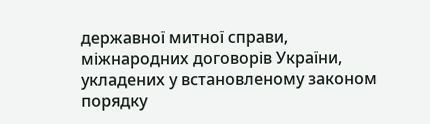державної митної справи, міжнародних договорів України, укладених у встановленому законом порядку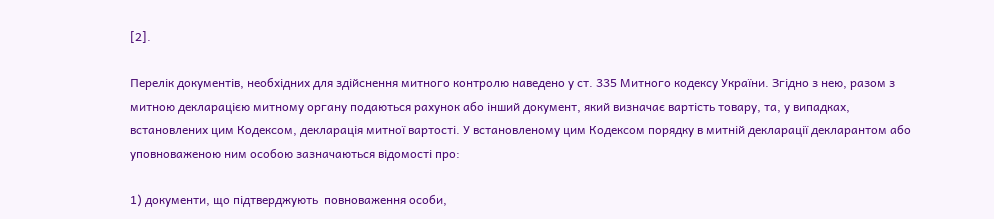[2].

Перелік документів, необхідних для здійснення митного контролю наведено у ст. 335 Митного кодексу України. Згідно з нею, разом з митною декларацією митному органу подаються рахунок або інший документ, який визначає вартість товару, та, у випадках, встановлених цим Кодексом, декларація митної вартості. У встановленому цим Кодексом порядку в митній декларації декларантом або уповноваженою ним особою зазначаються відомості про:

1) документи, що підтверджують  повноваження особи,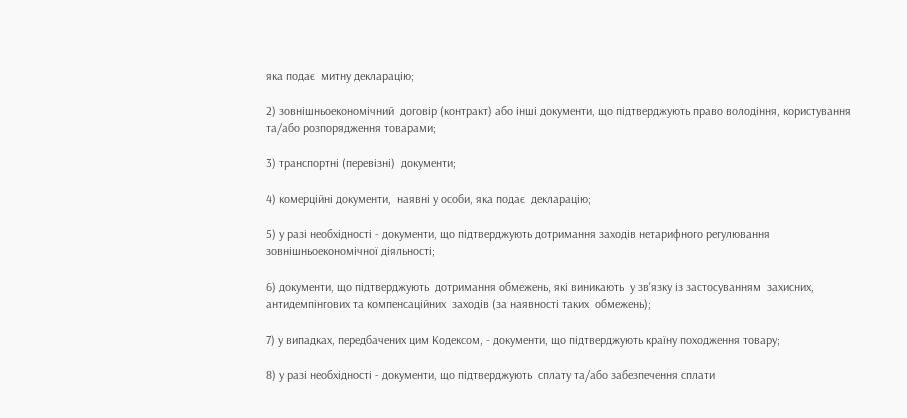яка подає  митну декларацію;

2) зовнішньоекономічний  договір (контракт) або інші документи, що підтверджують право володіння, користування та/або розпорядження товарами;

3) транспортні (перевізні)  документи;

4) комерційні документи,  наявні у особи, яка подає  декларацію;

5) у разі необхідності - документи, що підтверджують дотримання заходів нетарифного регулювання зовнішньоекономічної діяльності;

6) документи, що підтверджують  дотримання обмежень, які виникають  у зв'язку із застосуванням  захисних, антидемпінгових та компенсаційних  заходів (за наявності таких  обмежень);

7) у випадках, передбачених цим Кодексом, - документи, що підтверджують країну походження товару;

8) у разі необхідності - документи, що підтверджують  сплату та/або забезпечення сплати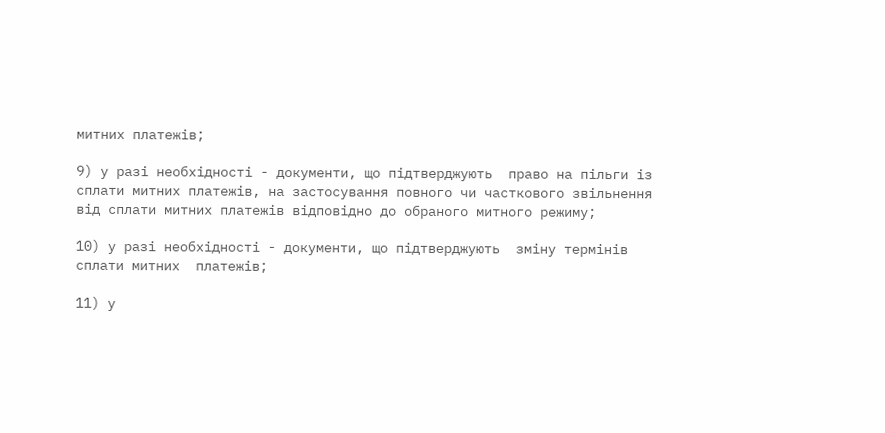митних платежів;

9) у разі необхідності - документи, що підтверджують  право на пільги із сплати митних платежів, на застосування повного чи часткового звільнення від сплати митних платежів відповідно до обраного митного режиму;

10) у разі необхідності - документи, що підтверджують  зміну термінів сплати митних  платежів;

11) у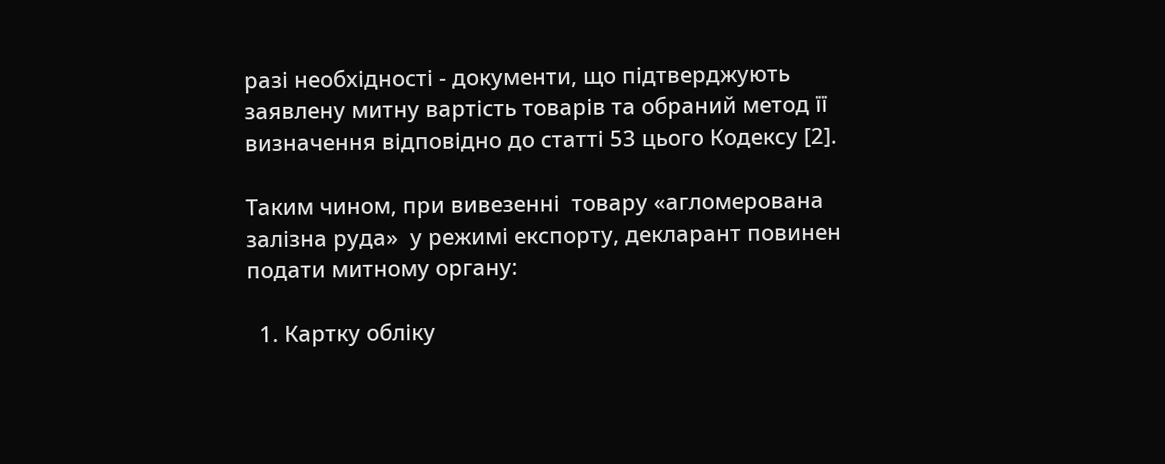разі необхідності - документи, що підтверджують заявлену митну вартість товарів та обраний метод її визначення відповідно до статті 53 цього Кодексу [2].

Таким чином, при вивезенні  товару «агломерована залізна руда»  у режимі експорту, декларант повинен  подати митному органу:

  1. Картку обліку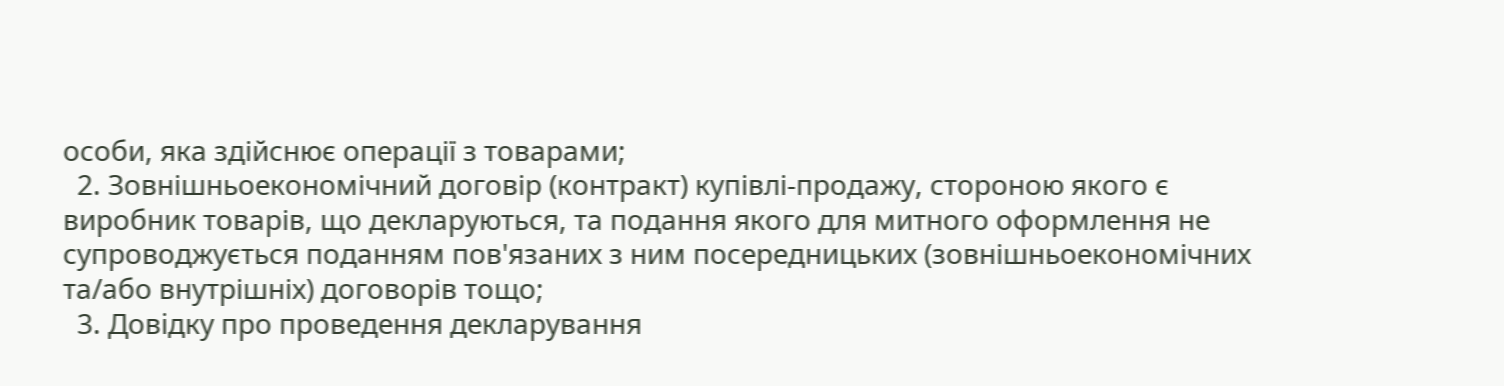особи, яка здійснює операції з товарами;
  2. Зовнішньоекономічний договір (контракт) купівлі-продажу, стороною якого є виробник товарів, що декларуються, та подання якого для митного оформлення не супроводжується поданням пов'язаних з ним посередницьких (зовнішньоекономічних та/або внутрішніх) договорів тощо;
  3. Довiдку про проведення декларування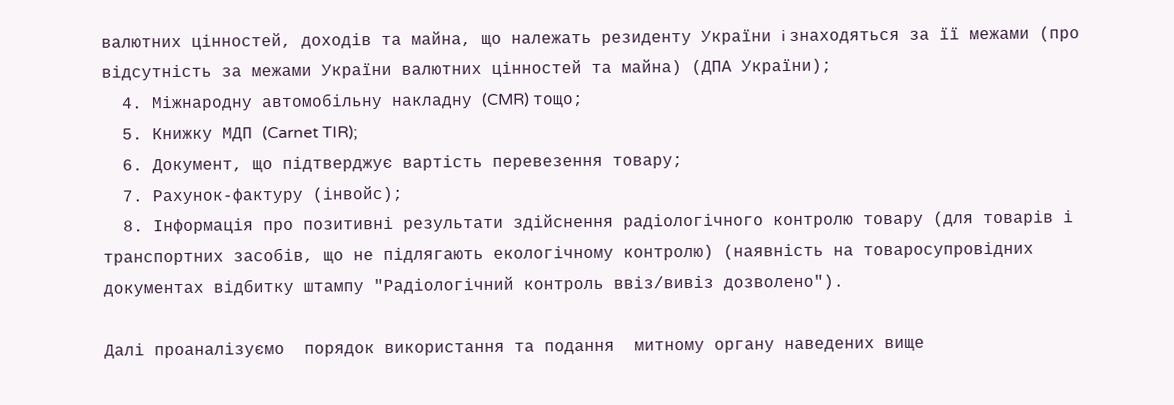валютних цiнностей, доходiв та майна, що належать резиденту України i знаходяться за її межами (про вiдсутнiсть за межами України валютних цiнностей та майна) (ДПА України);
  4. Міжнародну автомобільну накладну (CMR) тощо;
  5. Книжку МДП (Carnet TIR);
  6. Документ, що підтверджує вартість перевезення товару;
  7. Рахунок-фактуру (інвойс);
  8. Інформація про позитивні результати здійснення радіологічного контролю товару (для товарів і транспортних засобів, що не підлягають екологічному контролю) (наявність на товаросупровідних документах відбитку штампу "Радіологічний контроль ввіз/вивіз дозволено").

Далі проаналізуємо  порядок використання та подання  митному органу наведених вище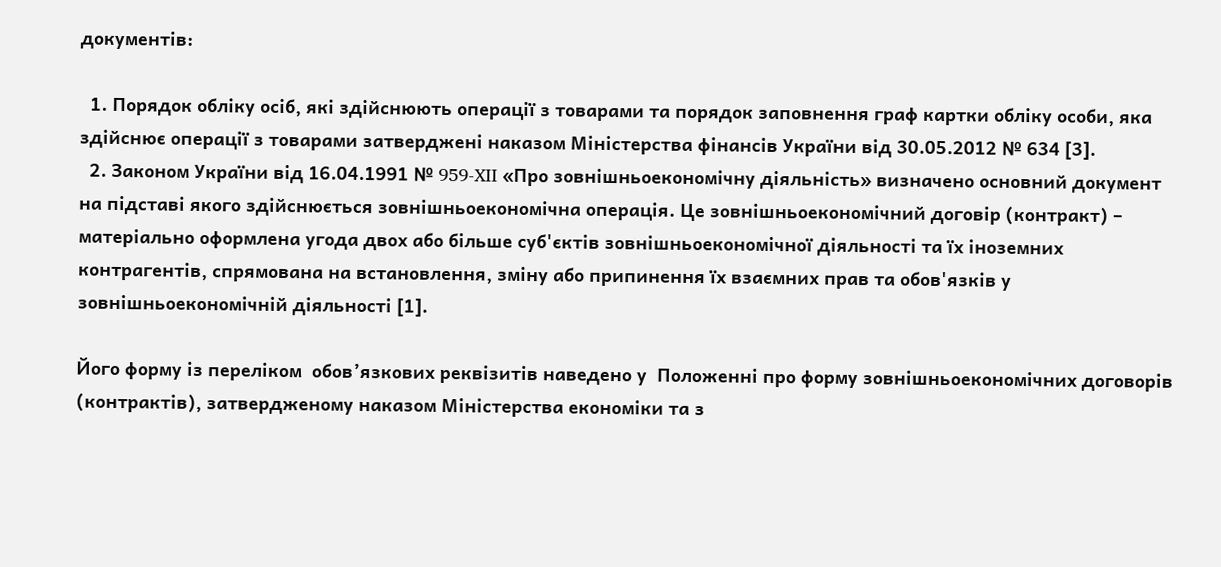документів:

  1. Порядок облiку осiб, якi здiйснюють операцiї з товарами та порядок заповнення граф картки облiку особи, яка здiйснює операцiї з товарами затверджені наказом Міністерства фінансів України від 30.05.2012 № 634 [3].
  2. Законом України від 16.04.1991 № 959-XII «Про зовнiшньоекономiчну дiяльнiсть» визначено основний документ на підставі якого здійснюється зовнішньоекономічна операція. Це зовнiшньоекономiчний договiр (контракт) –  матерiально оформлена угода двох або бiльше суб'єктiв зовнiшньоекономiчної дiяльностi та їх iноземних контрагентiв, спрямована на встановлення, змiну або припинення їх взаємних прав та обов'язкiв у зовнiшньоекономiчнiй діяльності [1].

Його форму із переліком  обов’язкових реквізитів наведено у  Положенні про форму зовнiшньоекономiчних договорiв (контрактiв), затвердженому наказом Міністерства економіки та з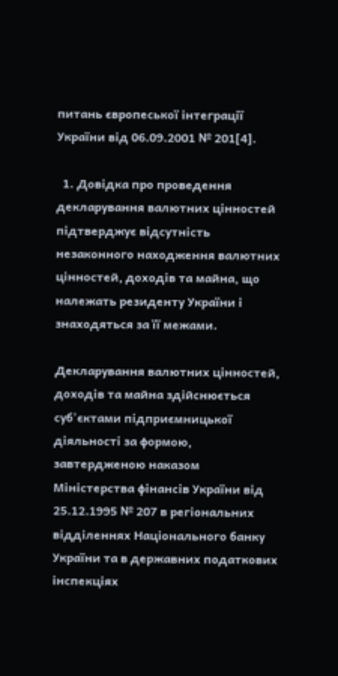питань європеської інтеграції України від 06.09.2001 № 201[4].

  1. Довідка про проведення декларування валютних цінностей підтверджує відсутність незаконного находження валютних цінностей, доходів та майна, що належать резиденту України і знаходяться за її межами.

Декларування валютних цiнностей, доходiв та майна здiйснюється  суб'єктами пiдприємницької дiяльностi за формою, завтердженою наказом Міністерства фінансів України від 25.12.1995 № 207 в регiональних вiддiленнях Нацiонального банку України та в державних податкових iнспекцiях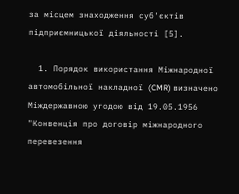за мiсцем знаходження суб'єктiв пiдприємницької діяльності [5].

  1. Порядок використання Міжнародної автомобільної накладної (CMR) визначено Міждержавною угодою від 19.05.1956 "Конвенція про договір міжнародного перевезення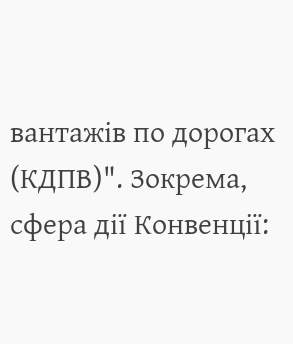вантажів по дорогах (КДПВ)". Зокрема, сфера дії Конвенції: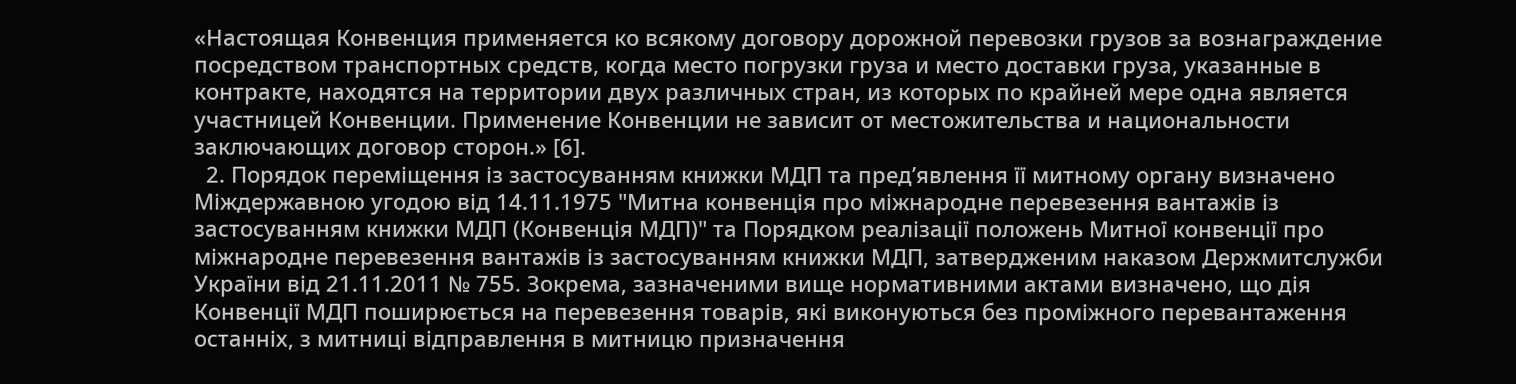«Настоящая Конвенция применяется ко всякому договору дорожной перевозки грузов за вознаграждение посредством транспортных средств, когда место погрузки груза и место доставки груза, указанные в контракте, находятся на территории двух различных стран, из которых по крайней мере одна является участницей Конвенции. Применение Конвенции не зависит от местожительства и национальности заключающих договор сторон.» [6].
  2. Порядок переміщення із застосуванням книжки МДП та пред’явлення її митному органу визначено Міждержавною угодою від 14.11.1975 "Митна конвенцiя про мiжнародне перевезення вантажiв iз застосуванням книжки МДП (Конвенцiя МДП)" та Порядком реалізації положень Митної конвенції про міжнародне перевезення вантажів із застосуванням книжки МДП, затвердженим наказом Держмитслужби України від 21.11.2011 № 755. Зокрема, зазначеними вище нормативними актами визначено, що дія Конвенції МДП поширюється на перевезення товарів, які виконуються без проміжного перевантаження останніх, з митниці відправлення в митницю призначення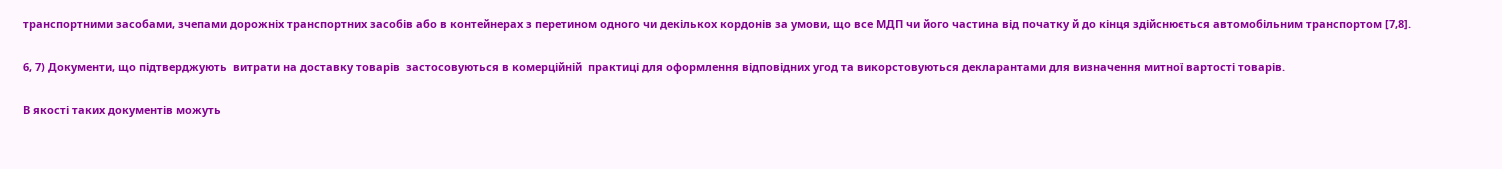транспортними засобами, зчепами дорожніх транспортних засобів або в контейнерах з перетином одного чи декількох кордонів за умови, що все МДП чи його частина від початку й до кінця здійснюється автомобільним транспортом [7,8].

6, 7) Документи, що підтверджують  витрати на доставку товарів  застосовуються в комерційній  практиці для оформлення відповідних угод та викорстовуються декларантами для визначення митної вартостi товарів.

В якості таких документів можуть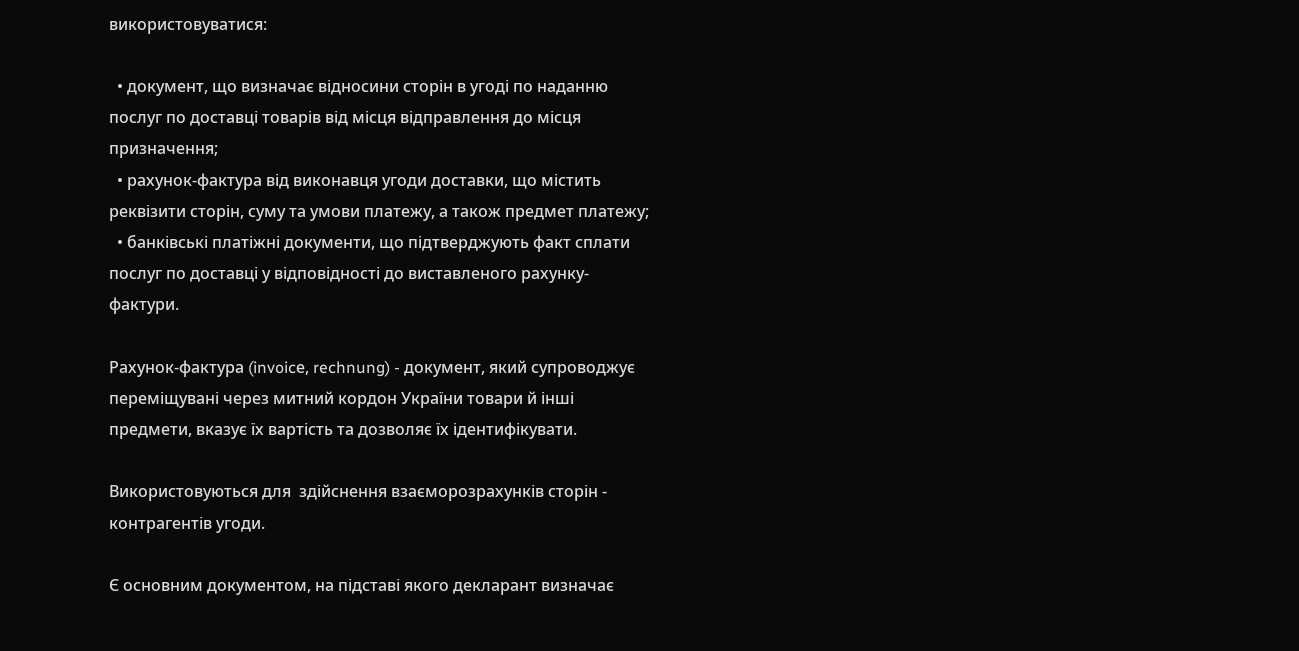використовуватися:

  • документ, що визначає вiдносини сторiн в угодi по наданню послуг по доставцi товарiв вiд мiсця вiдправлення до мiсця призначення;
  • рахунок-фактура вiд виконавця угоди доставки, що мiстить реквiзити сторiн, суму та умови платежу, а також предмет платежу;
  • банкiвськi платiжнi документи, що пiдтверджують факт сплати послуг по доставцi у вiдповiдностi до виставленого рахунку-фактури.

Рахунок-фактура (invoicе, rechnung) - документ, який супроводжує переміщувані через митний кордон України товари й інші предмети, вказує їх вартість та дозволяє їх ідентифікувати.

Використовуються для  здійснення взаєморозрахунків сторін - контрагентів угоди.

Є основним документом, на підставі якого декларант визначає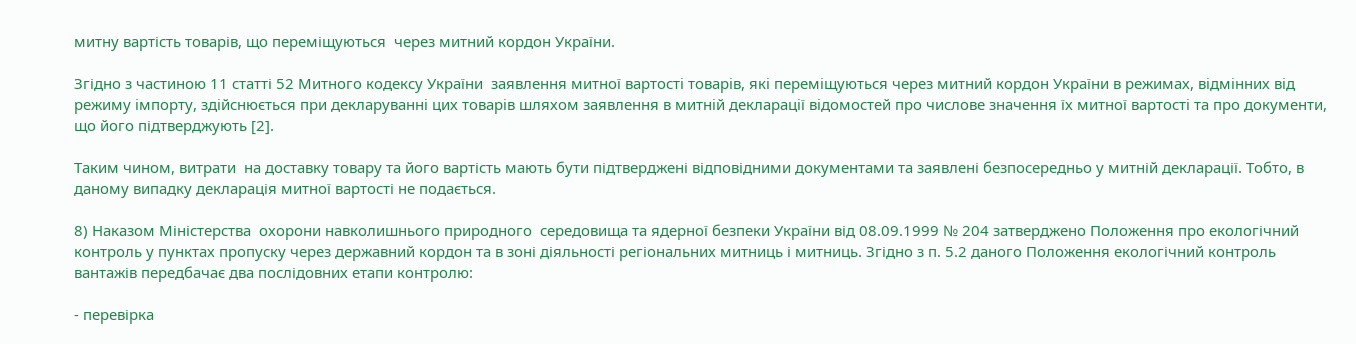митну вартість товарів, що переміщуються  через митний кордон України.

Згідно з частиною 11 статті 52 Митного кодексу України  заявлення митної вартостi товарiв, якi перемiщуються через митний кордон України в режимах, вiдмiнних вiд режиму iмпорту, здiйснюється при декларуваннi цих товарiв шляхом заявлення в митнiй декларацiї вiдомостей про числове значення їх митної вартостi та про документи, що його підтверджують [2].

Таким чином, витрати  на доставку товару та його вартість мають бути підтверджені відповідними документами та заявлені безпосередньо у митній декларації. Тобто, в даному випадку декларація митної вартості не подається.

8) Наказом Міністерства  охорони навколишнього природного  середовища та ядерної безпеки України від 08.09.1999 № 204 затверджено Положення про екологічний контроль у пунктах пропуску через державний кордон та в зоні діяльності регіональних митниць і митниць. Згідно з п. 5.2 даного Положення екологічний контроль вантажів передбачає два послідовних етапи контролю:

- перевірка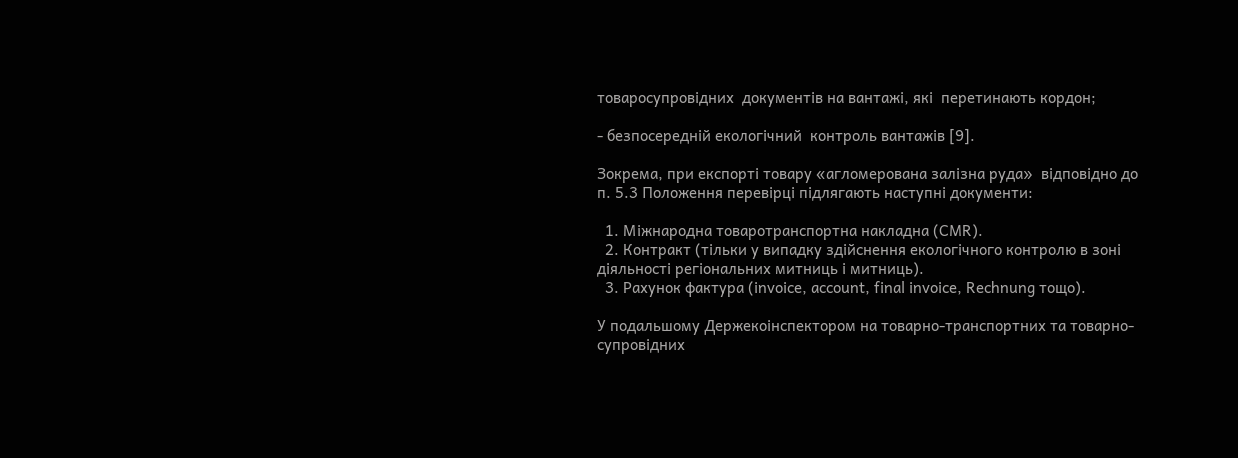товаросупровідних  документів на вантажі, які  перетинають кордон;

- безпосередній екологічний  контроль вантажів [9].

Зокрема, при експорті товару «агломерована залізна руда»  відповідно до п. 5.3 Положення перевірці підлягають наступні документи:

  1. Міжнародна товаротранспортна накладна (CMR).
  2. Контракт (тільки у випадку здійснення екологічного контролю в зоні діяльності регіональних митниць і митниць).
  3. Рахунок фактура (invoice, account, final invoice, Rechnung тощо).

У подальшому Держекоінспектором на товарно-транспортних та товарно-супровідних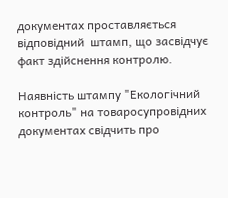документах проставляється відповідний  штамп, що засвідчує факт здійснення контролю.

Наявнiсть штампу "Екологiчний контроль" на товаросупровiдних документах свiдчить про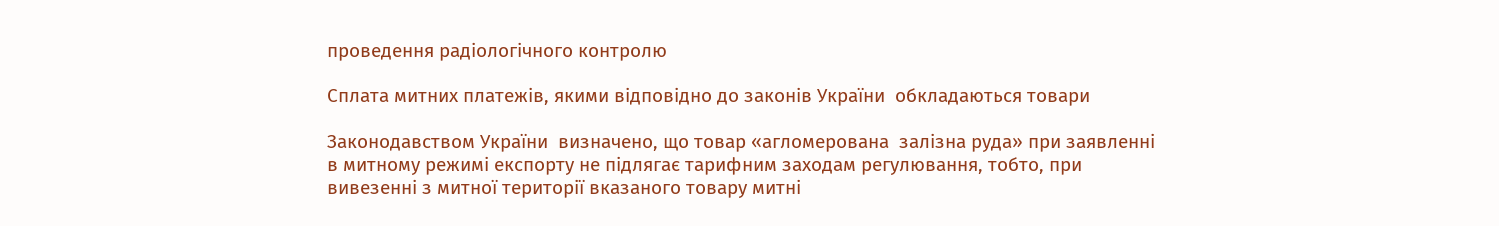проведення радiологiчного контролю

Сплата митних платежів, якими відповідно до законів України  обкладаються товари

Законодавством України  визначено, що товар «агломерована  залізна руда» при заявленні  в митному режимі експорту не підлягає тарифним заходам регулювання, тобто, при вивезенні з митної території вказаного товару митні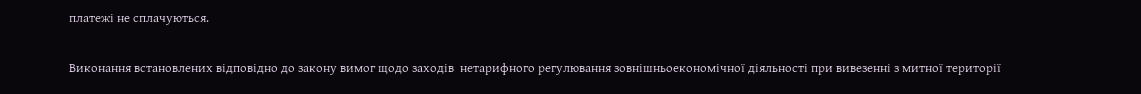платежі не сплачуються.

Виконання встановлених відповідно до закону вимог щодо заходів  нетарифного регулювання зовнішньоекономічної діяльності при вивезенні з митної території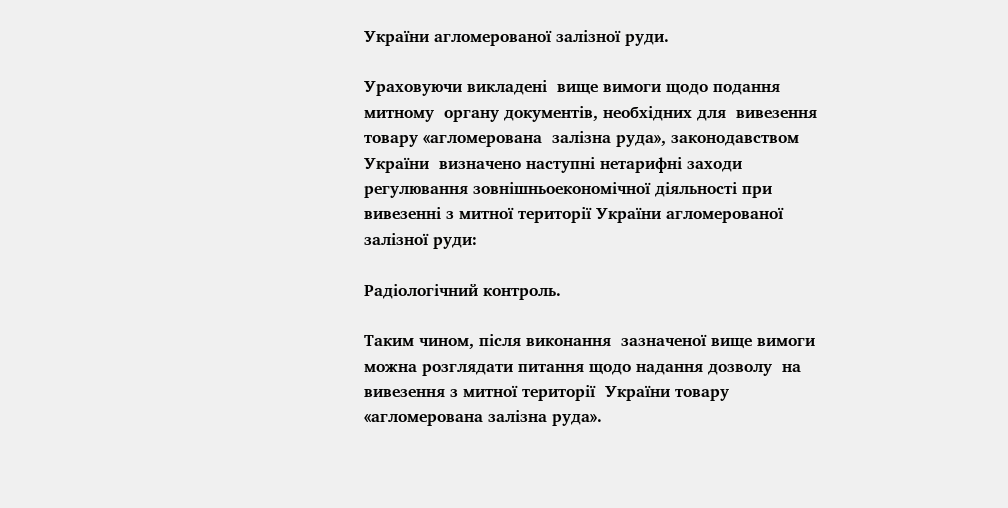України агломерованої залізної руди.

Ураховуючи викладені  вище вимоги щодо подання митному  органу документів, необхідних для  вивезення товару «агломерована  залізна руда», законодавством України  визначено наступні нетарифні заходи регулювання зовнішньоекономічної діяльності при вивезенні з митної території України агломерованої залізної руди:

Радіологічний контроль.

Таким чином, після виконання  зазначеної вище вимоги можна розглядати питання щодо надання дозволу  на вивезення з митної території  України товару «агломерована залізна руда».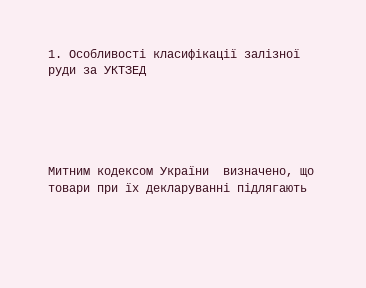1. Особливості класифікації залізної руди за УКТЗЕД





Митним кодексом України  визначено, що товари при їх декларуваннi пiдлягають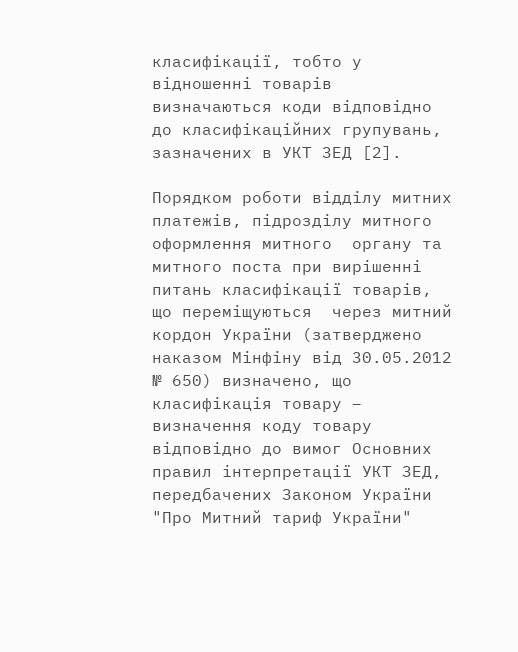класифiкацiї, тобто у  вiдношеннi товарiв визначаються коди вiдповiдно до класифiкацiйних групувань, зазначених в УКТ ЗЕД [2].

Порядком роботи вiддiлу митних платежiв, пiдроздiлу митного оформлення митного  органу та митного поста при вирiшеннi питань класифiкацiї товарiв, що перемiщуються  через митний кордон України (затверджено наказом Мінфіну від 30.05.2012 № 650) визначено, що класифiкацiя товару – визначення коду товару вiдповiдно до вимог Основних правил iнтерпретацiї УКТ ЗЕД, передбачених Законом України "Про Митний тариф України"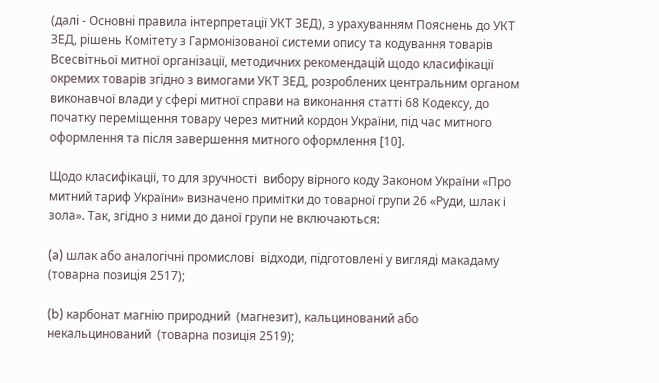(далi - Основнi правила iнтерпретацiї УКТ ЗЕД), з урахуванням Пояснень до УКТ ЗЕД, рiшень Комiтету з Гармонiзованої системи опису та кодування товарiв Всесвiтньої митної органiзацiї, методичних рекомендацiй щодо класифiкацiї окремих товарiв згiдно з вимогами УКТ ЗЕД, розроблених центральним органом виконавчої влади у сферi митної справи на виконання статтi 68 Кодексу, до початку перемiщення товару через митний кордон України, пiд час митного оформлення та пiсля завершення митного оформлення [10].

Щодо класифікації, то для зручності  вибору вірного коду Законом України «Про митний тариф України» визначено примітки до товарної групи 26 «Руди, шлак i зола». Так, згідно з ними до даної групи не включаються:

(a) шлак або аналогiчнi промисловi  вiдходи, пiдготовленi у виглядi макадаму (товарна позицiя 2517);

(b) карбонат магнiю природний  (магнезит), кальцинований або некальцинований  (товарна позицiя 2519);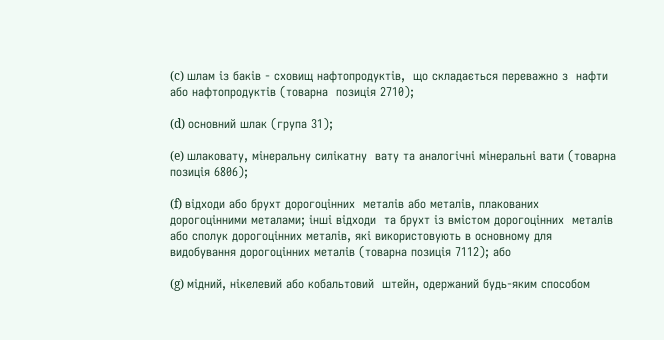(c) шлам iз бакiв - сховищ нафтопродуктiв,  що складається переважно з  нафти або нафтопродуктiв (товарна  позицiя 2710);

(d) основний шлак (група 31);

(e) шлаковату, мiнеральну силiкатну  вату та аналогiчнi мiнеральнi вати (товарна позицiя 6806);

(f) вiдходи або брухт дорогоцiнних  металiв або металiв, плакованих  дорогоцiнними металами; iншi вiдходи  та брухт iз вмiстом дорогоцiнних  металiв або сполук дорогоцiнних металiв, якi використовують в основному для видобування дорогоцiнних металiв (товарна позицiя 7112); або

(g) мiдний, нiкелевий або кобальтовий  штейн, одержаний будь-яким способом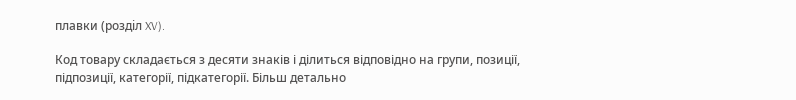плавки (роздiл XV).

Код товару складається з десяти знаків і ділиться відповідно на групи, позиції, підпозиції, категорії, підкатегорії. Більш детально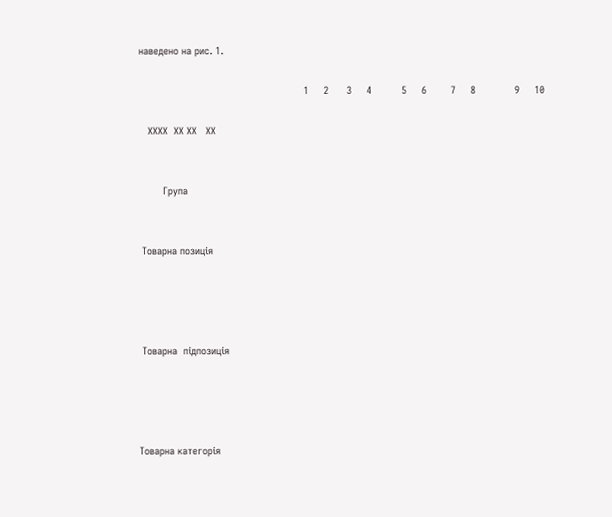наведено на рис. 1.

                                                       1     2      3     4          5     6        7     8             9     10

   ХХХХ  ХХ ХХ   ХХ


        Група


 Товарна позиція




 Товарна  підпозиція




Товарна категорія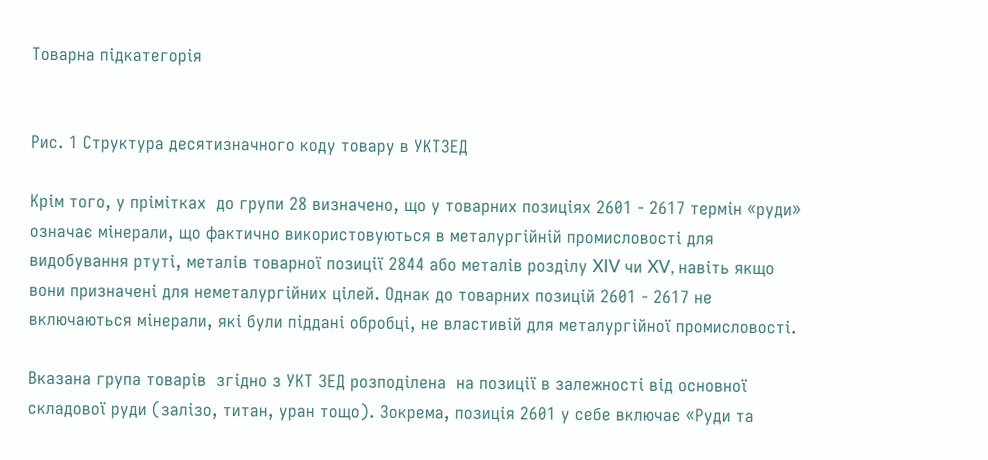Товарна підкатегорія


Рис. 1 Структура десятизначного коду товару в УКТЗЕД

Крім того, у прімітках  до групи 28 визначено, що у товарних позицiях 2601 - 2617 термiн «руди» означає мiнерали, що фактично використовуються в металургiйнiй промисловостi для видобування ртутi, металiв товарної позицiї 2844 або металiв роздiлу XIV чи XV, навiть якщо вони призначенi для неметалургiйних цiлей. Однак до товарних позицiй 2601 - 2617 не включаються мiнерали, якi були пiдданi обробцi, не властивiй для металургiйної промисловостi.

Вказана група товарів  згідно з УКТ ЗЕД розподілена  на позиції в залежності від основної складової руди (залізо, титан, уран тощо). Зокрема, позиція 2601 у себе включає «Руди та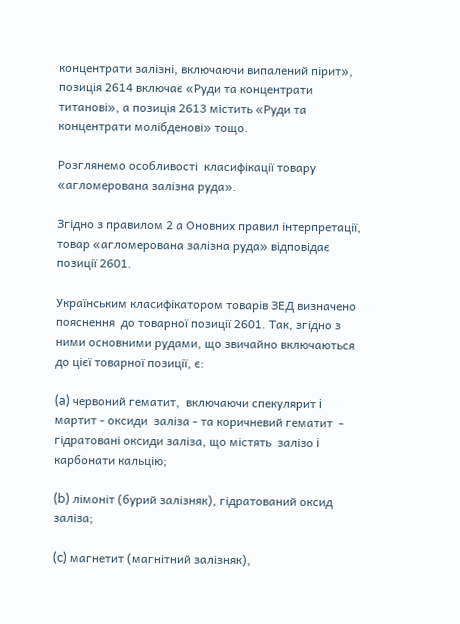концентрати залiзнi, включаючи випалений пiрит», позиція 2614 включає «Руди та концентрати титановi», а позиція 2613 містить «Руди та концентрати молiбденовi» тощо.

Розглянемо особливості  класифікації товару «агломерована залізна руда».

Згідно з правилом 2 а Оновних правил інтерпретації, товар «агломерована залізна руда» відповідає позиції 2601.

Українським класифікатором товарів ЗЕД визначено пояснення  до товарної позиції 2601. Так, згідно з  ними основними рудами, що звичайно включаються до цiєї товарної позицiї, є:

(a) червоний гематит,  включаючи спекулярит i мартит - оксиди  залiза - та коричневий гематит  - гiдратованi оксиди залiза, що мiстять  залiзо i карбонати кальцiю;

(b) лiмонiт (бурий залiзняк), гiдратований оксид залiза;

(c) магнетит (магнiтний залiзняк),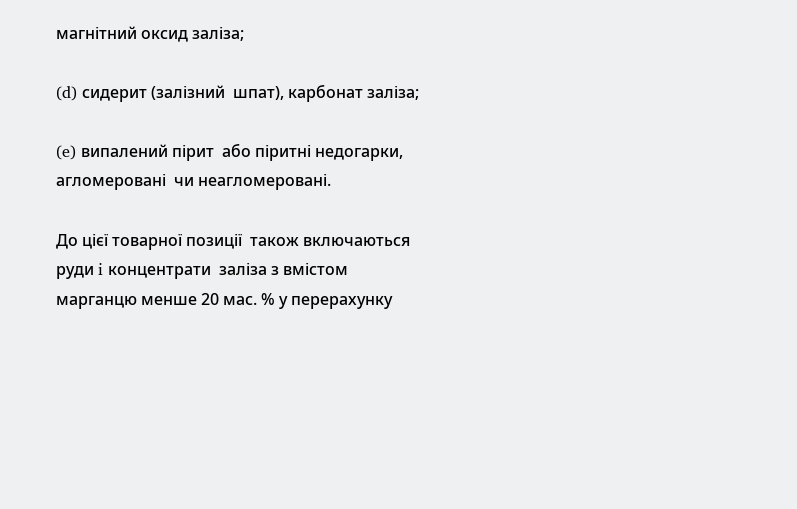магнiтний оксид залiза;

(d) сидерит (залiзний  шпат), карбонат залiза;

(e) випалений пiрит  або пiритнi недогарки, агломерованi  чи неагломерованi.

До цiєї товарної позицiї  також включаються руди i концентрати  залiза з вмiстом марганцю менше 20 мас. % у перерахунку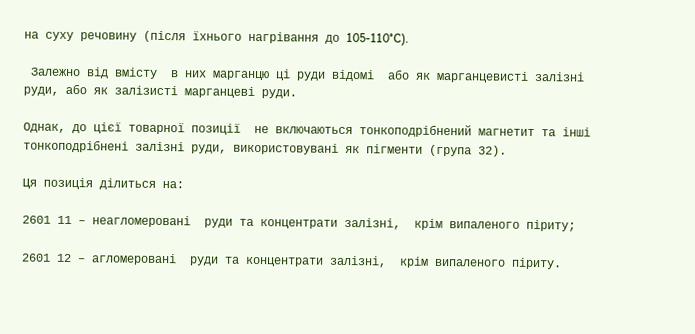на суху речовину (пiсля їхнього нагрiвання до 105-110°C).

 Залежно вiд вмiсту  в них марганцю цi руди вiдомi  або як марганцевистi залiзнi руди, або як залiзистi марганцевi руди.

Однак, до цiєї товарної позицiї  не включаються тонкоподрiбнений магнетит та iншi тонкоподрiбненi залiзнi руди, використовуванi як пiгменти (група 32).

Ця позиція ділиться на:

2601 11 – неагломеровані  руди та концентрати залізні,  крім випаленого піриту;

2601 12 – агломеровані  руди та концентрати залізні,  крім випаленого піриту.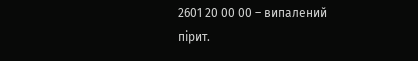2601 20 00 00 – випалений  пiрит.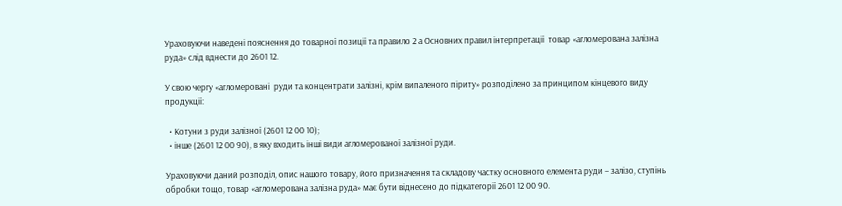Ураховуючи наведені пояснення до товарної позиції та правило 2 а Основних правил інтерпретації  товар «агломерована залізна  руда» слід вднести до 2601 12.

У свою чергу «агломеровані  руди та концентрати залізні, крім випаленого піриту» розподілено за принципом кінцевого виду продукції:

  • Котуни з руди залізної (2601 12 00 10);
  • інше (2601 12 00 90), в яку входить інші види агломерованої залізної руди.

Ураховуючи даний розподіл, опис нашого товару, його призначення та складову частку основного елемента руди – залізо, ступінь обробки тощо, товар «агломерована залізна руда» має бути віднесено до підкатегорії 2601 12 00 90.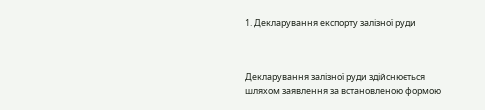1. Декларування експорту залізної руди



Декларування залізної руди здiйснюється шляхом заявлення за встановленою формою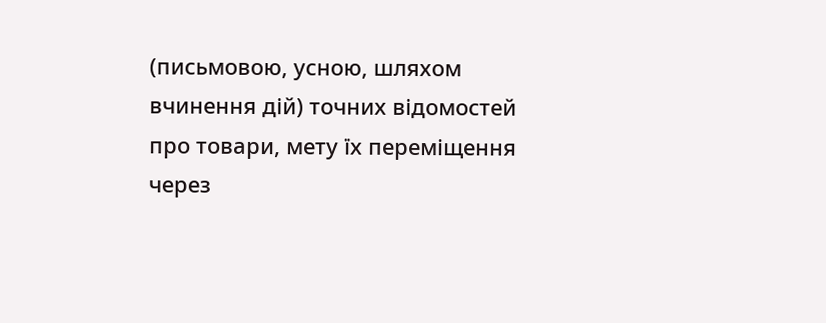(письмовою, усною, шляхом вчинення дiй) точних вiдомостей про товари, мету їх перемiщення через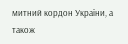митний кордон України, а також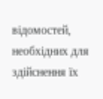вiдомостей, необхiдних для здiйснення їх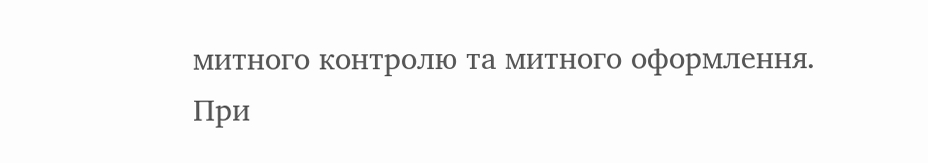митного контролю та митного оформлення. При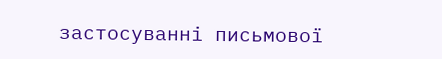застосуваннi письмової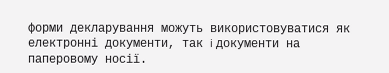форми декларування можуть використовуватися як електроннi документи, так i документи на паперовому носiї.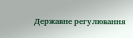Державне регулювання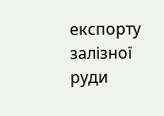експорту залізної руди